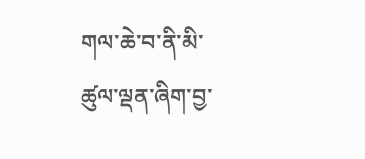གལ་ཆེ་བ་ནི་མི་ཚུལ་ལྡན་ཞིག་བྱ་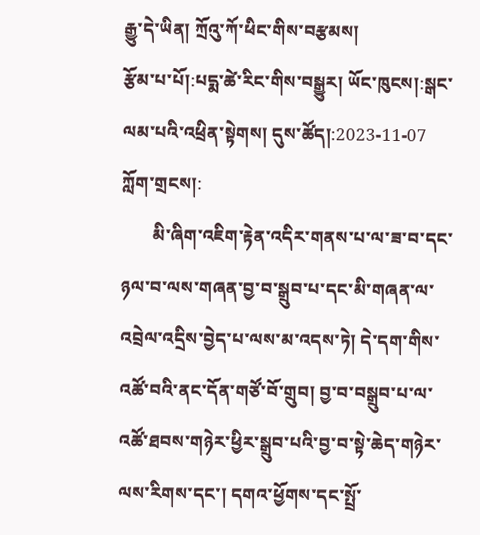རྒྱུ་དེ་ཡིན། ཀྲོའུ་ཀོ་ཕིང་གིས་བརྩམས།
རྩོམ་པ་པོ།:པདྨ་ཚེ་རིང་གིས་བསྒྱུར། ཡོང་ཁུངས།:སྒང་ལམ་པའི་འཕྲིན་སྟེགས། དུས་ཚོད།:2023-11-07 ཀློག་གྲངས།:
       མི་ཞིག་འཇིག་རྟེན་འདིར་གནས་པ་ལ་ཟ་བ་དང་ཉལ་བ་ལས་གཞན་བྱ་བ་སྒྲུབ་པ་དང་མི་གཞན་ལ་འབྲེལ་འདྲིས་བྱེད་པ་ལས་མ་འདས་ཏེ། དེ་དག་གིས་འཚོ་བའི་ནང་དོན་གཙོ་བོ་གྲུབ། བྱ་བ་བསྒྲུབ་པ་ལ་འཚོ་ཐབས་གཉེར་ཕྱིར་སྒྲུབ་པའི་བྱ་བ་སྟེ་ཆེད་གཉེར་ལས་རིགས་དང་། དགའ་ཕྱོགས་དང་སྤྲོ་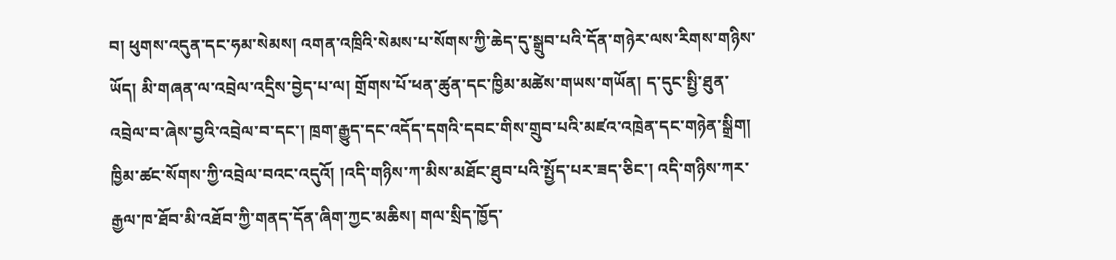བ། ཕུགས་འདུན་དང་ཧམ་སེམས། འགན་འཁྲིའི་སེམས་པ་སོགས་ཀྱི་ཆེད་དུ་སྒྲུབ་པའི་དོན་གཉེར་ལས་རིགས་གཉིས་ཡོད། མི་གཞན་ལ་འབྲེལ་འདྲིས་བྱེད་པ་ལ། གྲོགས་པོ་ཕན་ཚུན་དང་ཁྱིམ་མཚེས་གཡས་གཡོན། ད་དུང་སྤྱི་ཐུན་འབྲེལ་བ་ཞེས་བྱའི་འབྲེལ་བ་དང་། ཁྲག་རྒྱུད་དང་འདོད་དགའི་དབང་གིས་གྲུབ་པའི་མཛའ་འཁྲེན་དང་གཉེན་སྒྲིག། ཁྱིམ་ཚང་སོགས་ཀྱི་འབྲེལ་བའང་འདུའོ། །འདི་གཉིས་ཀ་མིས་མཐོང་ཐུབ་པའི་སྤྱོད་པར་ཟད་ཅིང་། འདི་གཉིས་ཀར་རྒྱལ་ཁ་ཐོབ་མི་འཐོབ་ཀྱི་གནད་དོན་ཞིག་ཀྱང་མཆིས། གལ་སྲིད་ཁྱོད་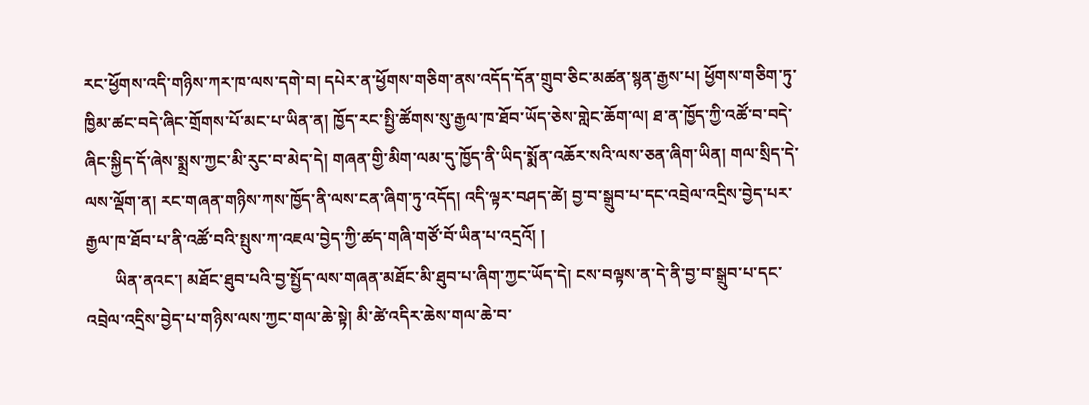རང་ཕྱོགས་འདི་གཉིས་ཀར་ཁ་ལས་དགེ་བ། དཔེར་ན་ཕྱོགས་གཅིག་ནས་འདོད་དོན་གྲུབ་ཅིང་མཚན་སྙན་རྒྱས་པ། ཕྱོགས་གཅིག་ཏུ་ཁྱིམ་ཚང་བདེ་ཞིང་གྲོགས་པོ་མང་པ་ཡིན་ན། ཁྱོད་རང་སྤྱི་ཚོགས་སུ་རྒྱལ་ཁ་ཐོབ་ཡོད་ཅེས་གླེང་ཆོག་ལ། ཐ་ན་ཁྱོད་ཀྱི་འཚོ་བ་བདེ་ཞིང་སྐྱིད་དོ་ཞེས་སྨྲས་ཀྱང་མི་རུང་བ་མེད་དེ། གཞན་གྱི་མིག་ལམ་དུ་ཁྱོད་ནི་ཡིད་སྨོན་འཆོར་སའི་ལས་ཅན་ཞིག་ཡིན། གལ་སྲིད་དེ་ལས་ལྡོག་ན། རང་གཞན་གཉིས་ཀས་ཁྱོད་ནི་ལས་ངན་ཞིག་ཏུ་འདོད། འདི་ལྟར་བཤད་ཚེ། བྱ་བ་སྒྲུབ་པ་དང་འབྲེལ་འདྲིས་བྱེད་པར་རྒྱལ་ཁ་ཐོབ་པ་ནི་འཚོ་བའི་སྤུས་ཀ་འཇལ་བྱེད་ཀྱི་ཚད་གཞི་གཙོ་བོ་ཡིན་པ་འདྲའོ། །
       ཡིན་ནའང་། མཐོང་ཐུབ་པའི་བྱ་སྤྱོད་ལས་གཞན་མཐོང་མི་ཐུབ་པ་ཞིག་ཀྱང་ཡོད་དེ། ངས་བལྟས་ན་དེ་ནི་བྱ་བ་སྒྲུབ་པ་དང་འབྲེལ་འདྲིས་བྱེད་པ་གཉིས་ལས་ཀྱང་གལ་ཆེ་སྟེ། མི་ཚེ་འདིར་ཆེས་གལ་ཆེ་བ་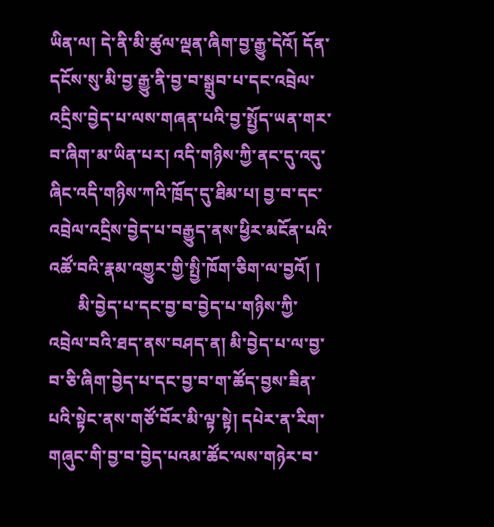ཡིན་ལ། དེ་ནི་མི་ཚུལ་ལྡན་ཞིག་བྱ་རྒྱུ་དེའོ། དོན་དངོས་སུ་མི་བྱ་རྒྱུ་ནི་བྱ་བ་སྒྲུབ་པ་དང་འབྲེལ་འདྲིས་བྱེད་པ་ལས་གཞན་པའི་བྱ་སྤྱོད་ཡན་གར་བ་ཞིག་མ་ཡིན་པར། འདི་གཉིས་ཀྱི་ནང་དུ་འདུ་ཞིང་འདི་གཉིས་ཀའི་ཁྲོད་དུ་ཐིམ་པ། བྱ་བ་དང་འབྲེལ་འདྲིས་བྱེད་པ་བརྒྱུད་ནས་ཕྱིར་མངོན་པའི་འཚོ་བའི་རྣམ་འགྱུར་གྱི་སྤྱི་ཁོག་ཅིག་ལ་བྱའོ། །
       མི་བྱེད་པ་དང་བྱ་བ་བྱེད་པ་གཉིས་ཀྱི་འབྲེལ་བའི་ཐད་ནས་བཤད་ན། མི་བྱེད་པ་ལ་བྱ་བ་ཅི་ཞིག་བྱེད་པ་དང་བྱ་བ་ག་ཚོད་བྱས་ཟིན་པའི་སྟེང་ནས་གཙོ་བོར་མི་ལྟ་སྟེ། དཔེར་ན་རིག་གཞུང་གི་བྱ་བ་བྱེད་པའམ་ཚོང་ལས་གཉེར་བ་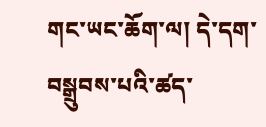གང་ཡང་ཆོག་ལ། དེ་དག་བསྒྲུབས་པའི་ཚད་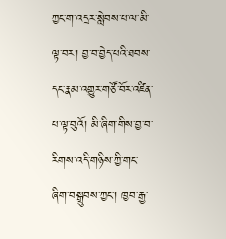ཀྱང་ག་འདྲར་སླེབས་པ་ལ་མི་ལྟ་བར། བྱ་བ་བྱེད་པའི་ཐབས་དང་རྣམ་འགྱུར་གཙོ་བོར་འཛིན་པ་ལྟ་བུའོ། མི་ཞིག་གིས་བྱ་བ་རིགས་འདི་གཉིས་ཀྱི་གང་ཞིག་བསྒྲུབས་ཀྱང་། ཁྱབ་རྒྱ་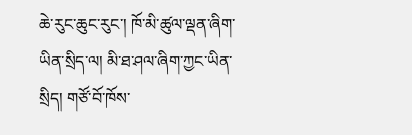ཆེ་རུང་ཆུང་རུང་། ཁོ་མི་ཚུལ་ལྡན་ཞིག་ཡིན་སྲིད་ལ། མི་ཐ་ཤལ་ཞིག་ཀྱང་ཡིན་སྲིད། གཙོ་བོ་ཁོས་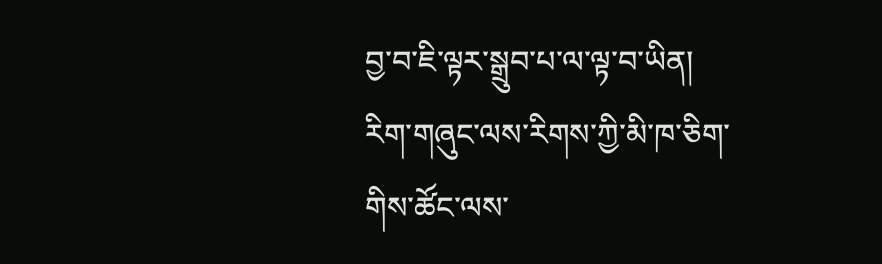བྱ་བ་ཇི་ལྟར་སྒྲུབ་པ་ལ་ལྟ་བ་ཡིན། རིག་གཞུང་ལས་རིགས་ཀྱི་མི་ཁ་ཅིག་གིས་ཚོང་ལས་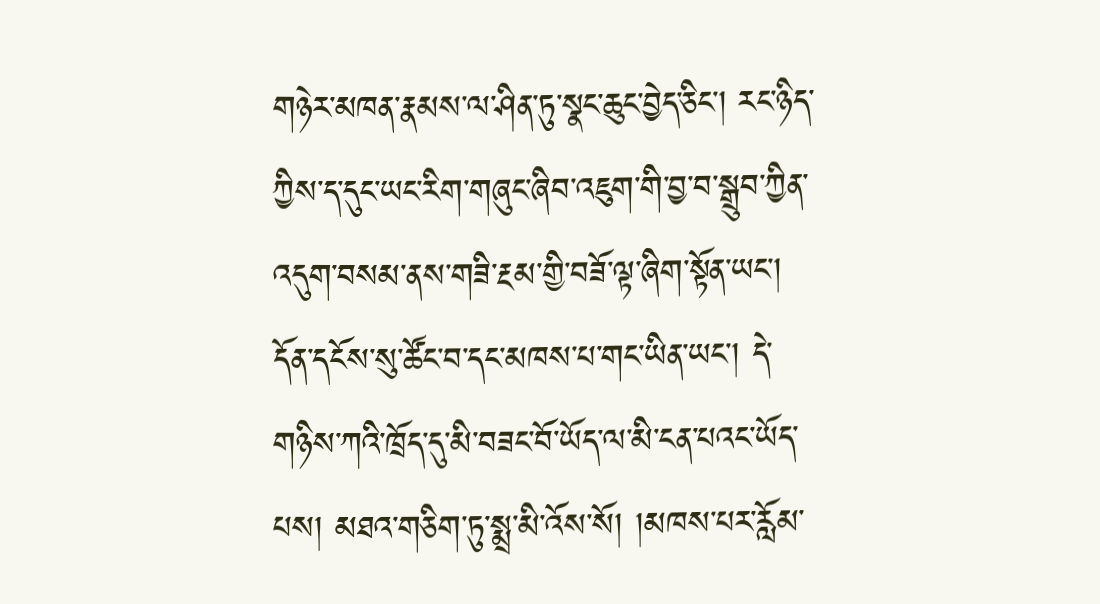གཉེར་མཁན་རྣམས་ལ་ཤིན་ཏུ་སྣང་ཆུང་བྱེད་ཅིང་། རང་ཉིད་ཀྱིས་ད་དུང་ཡང་རིག་གཞུང་ཞིབ་འཇུག་གི་བྱ་བ་སྒྲུབ་ཀྱིན་འདུག་བསམ་ནས་གཟི་རྔམ་གྱི་བཟོ་ལྟ་ཞིག་སྟོན་ཡང་། དོན་དངོས་སུ་ཚོང་བ་དང་མཁས་པ་གང་ཡིན་ཡང་། དེ་གཉིས་ཀའི་ཁྲོད་དུ་མི་བཟང་བོ་ཡོད་ལ་མི་ངན་པའང་ཡོད་པས། མཐའ་གཅིག་ཏུ་སྨྲ་མི་འོས་སོ། །མཁས་པར་རློམ་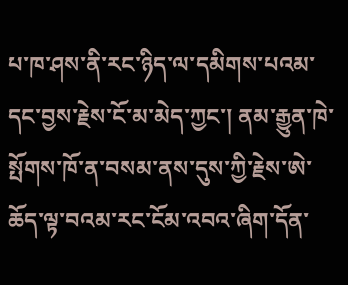པ་ཁ་ཤས་ནི་རང་ཉིད་ལ་དམིགས་པའམ་དང་བྱས་རྗེས་ངོ་མ་མེད་ཀྱང་། ནམ་རྒྱུན་ཁེ་སྤོགས་ཁོ་ན་བསམ་ནས་དུས་ཀྱི་རྗེས་ཨེ་ཆོད་ལྟ་བའམ་རང་ངོམ་འབའ་ཞིག་དོན་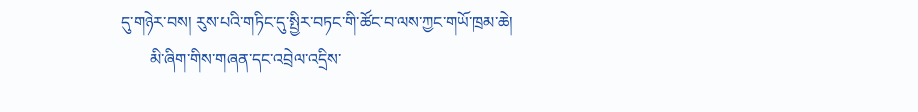དུ་གཉེར་བས། རུས་པའི་གཏིང་དུ་སྤྱིར་བཏང་གི་ཚོང་བ་ལས་ཀྱང་གཡོ་ཁྲམ་ཆེ།
       མི་ཞིག་གིས་གཞན་དང་འབྲེལ་འདྲིས་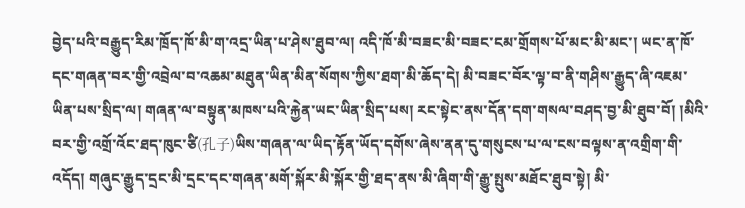བྱེད་པའི་བརྒྱུད་རིམ་ཁྲོད་ཁོ་མི་ག་འདྲ་ཡིན་པ་ཤེས་ཐུབ་ལ། འདི་ཁོ་མི་བཟང་མི་བཟང་ངམ་གྲོགས་པོ་མང་མི་མང་། ཡང་ན་ཁོ་དང་གཞན་བར་གྱི་འབྲེལ་བ་འཆམ་མཐུན་ཡིན་མིན་སོགས་ཀྱིས་ཐག་མི་ཆོད་དེ། མི་བཟང་བོར་ལྟ་བ་ནི་གཤིས་རྒྱུད་ཞི་འཇམ་ཡིན་པས་སྲིད་ལ། གཞན་ལ་བསྟུན་མཁས་པའི་རྐྱེན་ཡང་ཡིན་སྲིད་པས། རང་སྟེང་ནས་དོན་དག་གསལ་བཤད་བྱ་མི་ཐུབ་བོ། །མིའི་བར་གྱི་འགྲོ་འོང་ཐད་ཁུང་ཙི(孔子)ཡིས་གཞན་ལ་ཡིད་རྟོན་ཡོད་དགོས་ཞེས་ནན་དུ་གསུངས་པ་ལ་ངས་བལྟས་ན་འགྲིག་གི་འདོད། གཞུང་རྒྱུད་དྲང་མི་དྲང་དང་གཞན་མགོ་སྐོར་མི་སྐོར་གྱི་ཐད་ནས་མི་ཞིག་གི་རྒྱུ་སྤུས་མཐོང་ཐུབ་སྟེ། མི་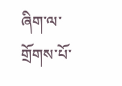ཞིག་ལ་གྲོགས་པོ་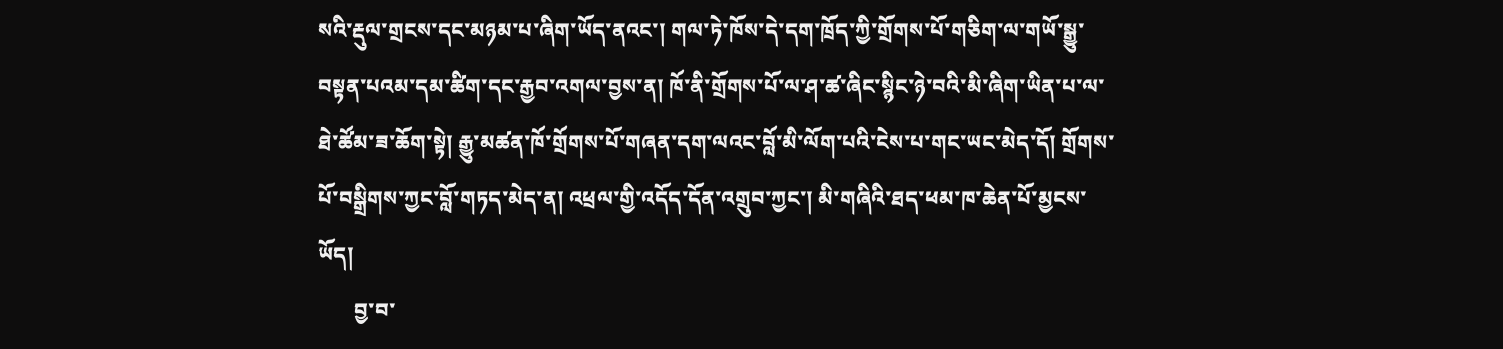སའི་རྡུལ་གྲངས་དང་མཉམ་པ་ཞིག་ཡོད་ནའང་། གལ་ཏེ་ཁོས་དེ་དག་ཁྲོད་ཀྱི་གྲོགས་པོ་གཅིག་ལ་གཡོ་སྒྱུ་བསྟན་པའམ་དམ་ཚིག་དང་རྒྱབ་འགལ་བྱས་ན། ཁོ་ནི་གྲོགས་པོ་ལ་ཤ་ཚ་ཞིང་སྙིང་ཉེ་བའི་མི་ཞིག་ཡིན་པ་ལ་ཐེ་ཚོམ་ཟ་ཆོག་སྟེ། རྒྱུ་མཚན་ཁོ་གྲོགས་པོ་གཞན་དག་ལའང་བློ་མི་ལོག་པའི་ངེས་པ་གང་ཡང་མེད་དོ། གྲོགས་པོ་བསྒྲིགས་ཀྱང་བློ་གཏད་མེད་ན། འཕྲལ་གྱི་འདོད་དོན་འགྲུབ་ཀྱང་། མི་གཞིའི་ཐད་ཕམ་ཁ་ཆེན་པོ་མྱངས་ཡོད།
       བྱ་བ་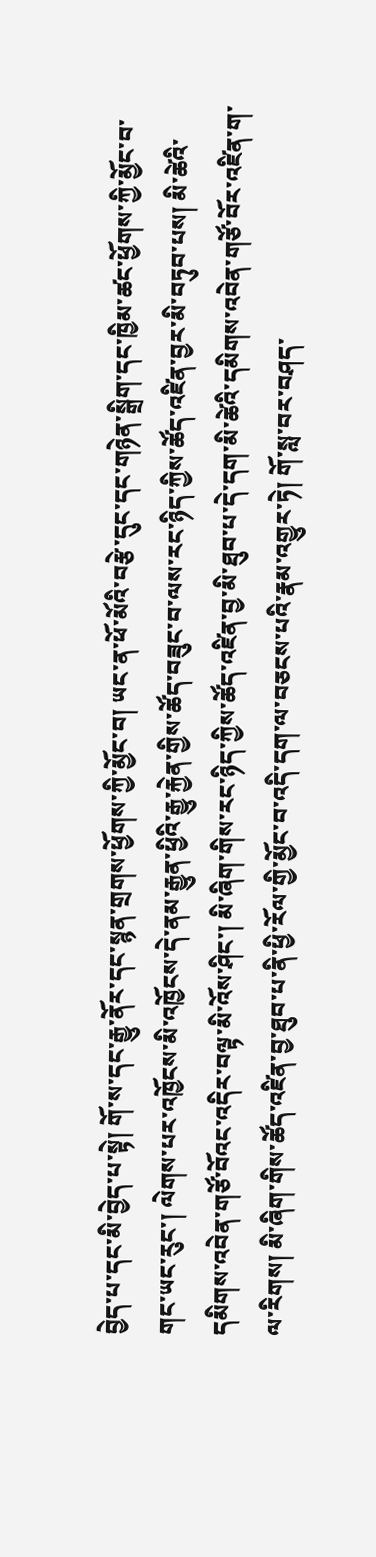བྱེད་པ་དང་མི་བྱེད་པ་སྟེ། གོ་ས་དང་རྒྱུ་ནོར་དང་སྙན་གྲགས་ཕྱོགས་ཀྱི་མྱོང་བ། ཡང་ན་ཕོ་མོའི་བརྩེ་དུང་དང་གཉེན་སྒྲིག་དང་ཁྱིམ་ཚང་ཕྱོགས་ཀྱི་མྱོང་བ་གང་ཡང་རུང་། ལེགས་པར་འཁྱོངས་མི་འཁྱོངས་དེ་ནམ་རྒྱུན་ཕྱིའི་རྒྱུ་རྐྱེན་གྱིས་ཚོད་བཟུང་བ་ལས་རང་ཉིད་ཀྱིས་ཚོད་འཛིན་བྱར་མི་བཏུབ་པས། མི་ཚེའི་དམིགས་འབེན་གཙོ་བོའང་འདིར་བལྟ་མི་འོས་ཤིང་། མི་ཞིག་གིས་རང་ཉིད་ཀྱིས་ཚོད་འཛིན་བྱ་མི་ཐུབ་པ་དེ་དག་མི་ཚེའི་དམིགས་འབེན་གཙོ་བོར་འཛིན་ག་ལ་རིགས། མི་ཞིག་གིས་ཚོད་འཛིན་བྱ་ཐུབ་པ་ནི་ཕྱི་རོལ་གྱི་མྱོང་བ་འདི་དག་ལ་བཅངས་པའི་རྣམ་འགྱུར་ཏེ། གོ་སླ་བར་བཤད་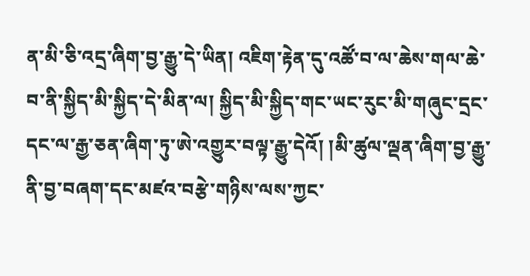ན་མི་ཅི་འདྲ་ཞིག་བྱ་རྒྱུ་དེ་ཡིན། འཇིག་རྟེན་དུ་འཚོ་བ་ལ་ཆེས་གལ་ཆེ་བ་ནི་སྐྱིད་མི་སྐྱིད་དེ་མིན་ལ། སྐྱིད་མི་སྐྱིད་གང་ཡང་རུང་མི་གཞུང་དྲང་དང་ལ་རྒྱ་ཅན་ཞིག་ཏུ་ཨེ་འགྱུར་བལྟ་རྒྱུ་དེའོ། །མི་ཚུལ་ལྡན་ཞིག་བྱ་རྒྱུ་ནི་བྱ་བཞག་དང་མཛའ་བརྩེ་གཉིས་ལས་ཀྱང་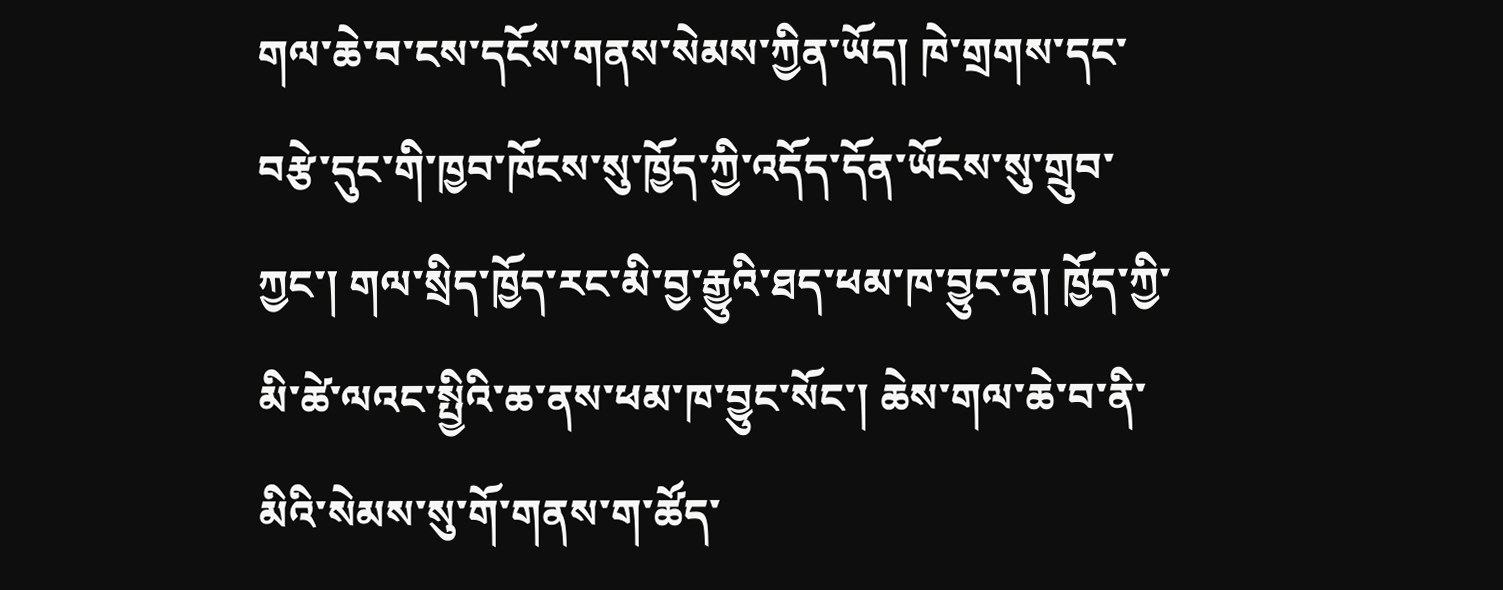གལ་ཆེ་བ་ངས་དངོས་གནས་སེམས་ཀྱིན་ཡོད། ཁེ་གྲགས་དང་བརྩེ་དུང་གི་ཁྱབ་ཁོངས་སུ་ཁྱོད་ཀྱི་འདོད་དོན་ཡོངས་སུ་གྲུབ་ཀྱང་། གལ་སྲིད་ཁྱོད་རང་མི་བྱ་རྒྱུའི་ཐད་ཕམ་ཁ་བྱུང་ན། ཁྱོད་ཀྱི་མི་ཚེ་ལའང་སྤྱིའི་ཆ་ནས་ཕམ་ཁ་བྱུང་སོང་། ཆེས་གལ་ཆེ་བ་ནི་མིའི་སེམས་སུ་གོ་གནས་ག་ཚོད་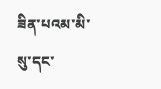ཟིན་པའམ་མི་སུ་དང་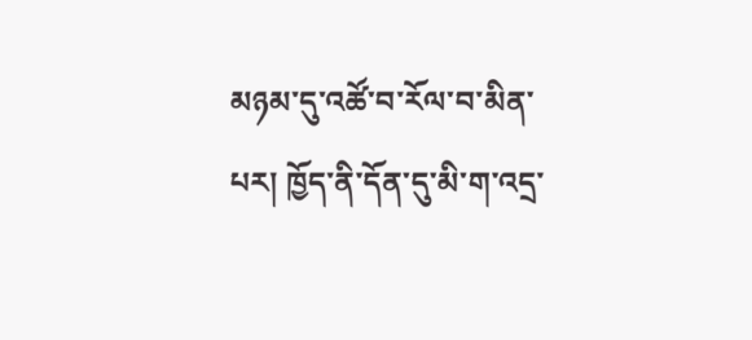མཉམ་དུ་འཚོ་བ་རོལ་བ་མིན་པར། ཁྱོད་ནི་དོན་དུ་མི་ག་འདྲ་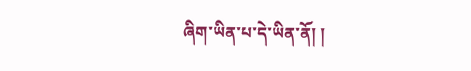ཞིག་ཡིན་པ་དེ་ཡིན་ནོ། །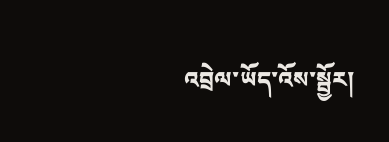འབྲེལ་ཡོད་འོས་སྦྱོར།